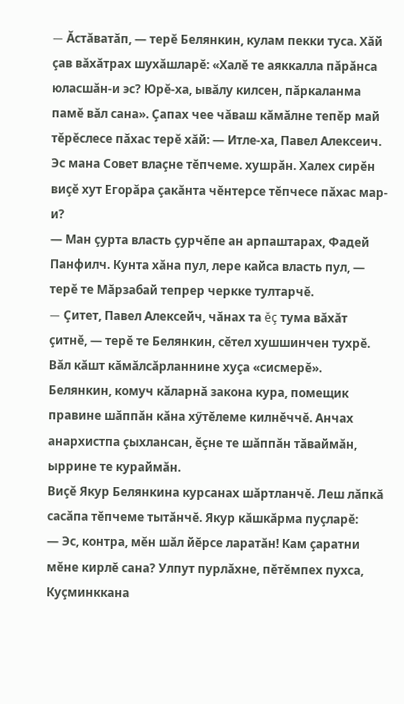— Ăстăватăп, — терĕ Белянкин, кулам пекки туса. Хăй çав вăхăтрах шухăшларĕ: «Халĕ те аяккалла пăрăнса юласшăн-и эс? Юрĕ-ха, ывăлу килсен, пăркаланма памĕ вăл сана». Çапах чее чăваш кăмăлне тепĕр май тĕрĕслесе пăхас терĕ хăй: — Итле-ха, Павел Алексеич. Эс мана Совет влаçне тĕпчеме. хушрăн. Халех сирĕн виçĕ хут Егорăра çакăнта чĕнтерсе тĕпчесе пăхас мар-и?
— Ман çурта власть çурчĕпе ан арпаштарах, Фадей Панфилч. Кунта хăна пул, лере кайса власть пул, — терĕ те Мăрзабай тепрер черкке тултарчĕ.
— Çитет, Павел Алексейч, чăнах та ĕç тума вăхăт çитнĕ, — терĕ те Белянкин, сĕтел хушшинчен тухрĕ. Вăл кăшт кăмăлсăрланнине хуçа «сисмерĕ».
Белянкин, комуч кăларнă закона кура, помещик правине шăппăн кăна хӳтĕлеме килнĕччĕ. Анчах анархистпа çыхлансан, ĕçне те шăппăн тăваймăн, ыррине те кураймăн.
Виçĕ Якур Белянкина курсанах шăртланчĕ. Леш лăпкă сасăпа тĕпчеме тытăнчĕ. Якур кăшкăрма пуçларĕ:
— Эс, контра, мĕн шăл йĕрсе ларатăн! Кам çаратни мĕне кирлĕ сана? Улпут пурлăхне, пĕтĕмпех пухса, Куçминккана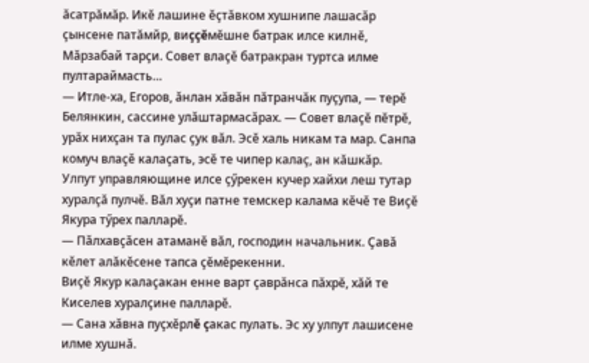ăсатрăмăр. Икĕ лашине ĕçтăвком хушнипе лашасăр çынсене патăмйр, виççĕмĕшне батрак илсе килнĕ, Мăрзабай тарçи. Совет влаçĕ батракран туртса илме пултараймасть…
— Итле-ха, Егоров, ăнлан хăвăн пăтранчăк пуçупа, — терĕ Белянкин, сассине улăштармасăрах. — Совет влаçĕ пĕтрĕ, урăх нихçан та пулас çук вăл. Эсĕ халь никам та мар. Санпа комуч влаçĕ калаçать, эсĕ те чипер калаç, ан кăшкăр.
Улпут управляющине илсе çӳрекен кучер хайхи леш тутар хуралçă пулчĕ. Вăл хуçи патне темскер калама кĕчĕ те Виçĕ Якура тӳрех палларĕ.
— Пăлхавçăсен атаманĕ вăл, господин начальник. Çавă кĕлет алăкĕсене тапса çĕмĕрекенни.
Виçĕ Якур калаçакан енне варт çаврăнса пăхрĕ, хăй те Киселев хуралçине палларĕ.
— Сана хăвна пуçхĕрлĕ çакас пулать. Эс ху улпут лашисене илме хушнă.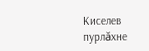Киселев пурлăхне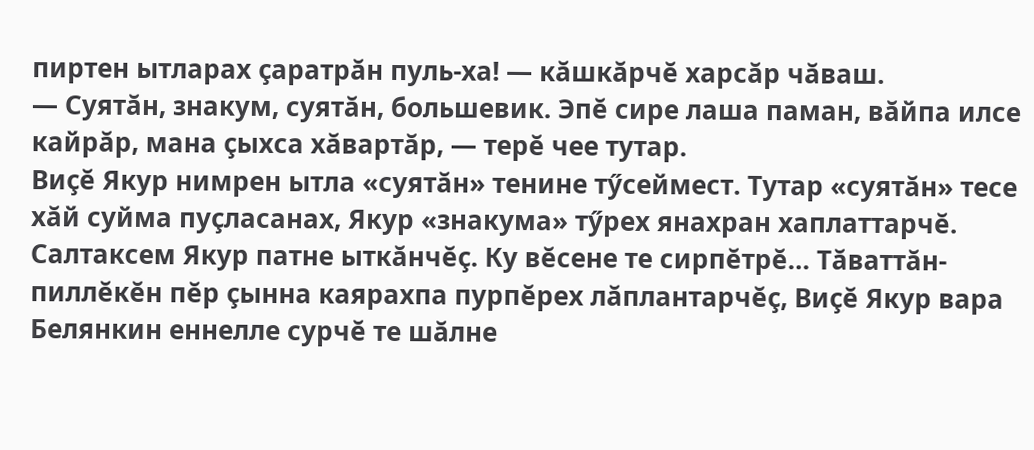пиртен ытларах çаратрăн пуль-ха! — кăшкăрчĕ харсăр чăваш.
— Суятăн, знакум, суятăн, большевик. Эпĕ сире лаша паман, вăйпа илсе кайрăр, мана çыхса хăвартăр, — терĕ чее тутар.
Виçĕ Якур нимрен ытла «суятăн» тенине тӳсеймест. Тутар «суятăн» тесе хăй суйма пуçласанах, Якур «знакума» тӳрех янахран хаплаттарчĕ. Салтаксем Якур патне ыткăнчĕç. Ку вĕсене те сирпĕтрĕ… Тăваттăн-пиллĕкĕн пĕр çынна каярахпа пурпĕрех лăплантарчĕç, Виçĕ Якур вара Белянкин еннелле сурчĕ те шăлне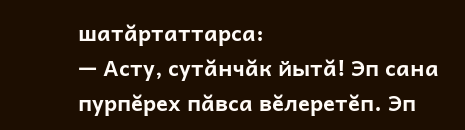шатăртаттарса:
— Асту, сутăнчăк йытă! Эп сана пурпĕрех пăвса вĕлеретĕп. Эп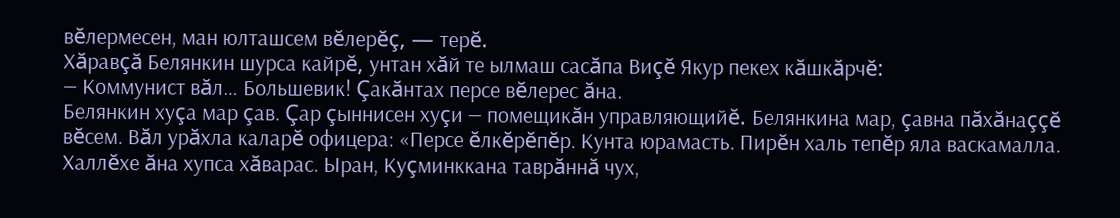вĕлермесен, ман юлташсем вĕлерĕç, — терĕ.
Хăравçă Белянкин шурса кайрĕ, унтан хăй те ылмаш сасăпа Виçĕ Якур пекех кăшкăрчĕ:
— Коммунист вăл… Большевик! Çакăнтах персе вĕлерес ăна.
Белянкин хуçа мар çав. Çар çыннисен хуçи — помещикăн управляющийĕ. Белянкина мар, çавна пăхăнаççĕ вĕсем. Вăл урăхла каларĕ офицера: «Персе ĕлкĕрĕпĕр. Кунта юрамасть. Пирĕн халь тепĕр яла васкамалла. Халлĕхе ăна хупса хăварас. Ыран, Куçминккана таврăннă чух,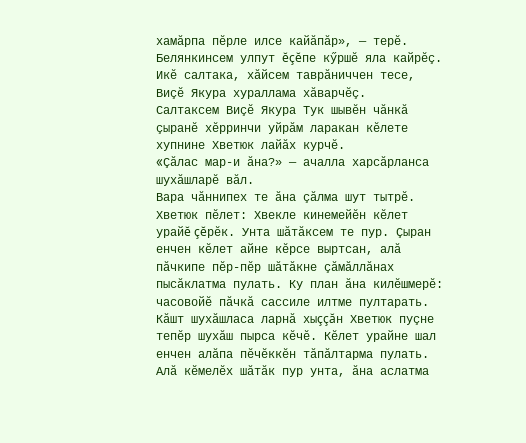хамăрпа пĕрле илсе кайăпăр», — терĕ.
Белянкинсем улпут ĕçĕпе кӳршĕ яла кайрĕç. Икĕ салтака, хăйсем таврăниччен тесе, Виçĕ Якура хураллама хăварчĕç.
Салтаксем Виçĕ Якура Тук шывĕн чăнкă çыранĕ хĕрринчи уйрăм ларакан кĕлете хупнине Хветюк лайăх курчĕ.
«Çăлас мар-и ăна?» — ачалла харсăрланса шухăшларĕ вăл.
Вара чăннипех те ăна çăлма шут тытрĕ. Хветюк пĕлет: Хвекле кинемейĕн кĕлет урайĕ çĕрĕк. Унта шăтăксем те пур. Çыран енчен кĕлет айне кĕрсе выртсан, алă пăчкипе пĕр-пĕр шăтăкне çăмăллăнах пысăклатма пулать. Ку план ăна килĕшмерĕ: часовойĕ пăчкă сассиле илтме пултарать. Кăшт шухăшласа ларнă хыççăн Хветюк пуçне тепĕр шухăш пырса кĕчĕ. Кĕлет урайне шал енчен алăпа пĕчĕккĕн тăпăлтарма пулать. Алă кĕмелĕх шăтăк пур унта, ăна аслатма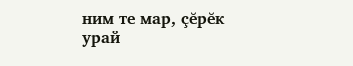ним те мар, çĕрĕк урай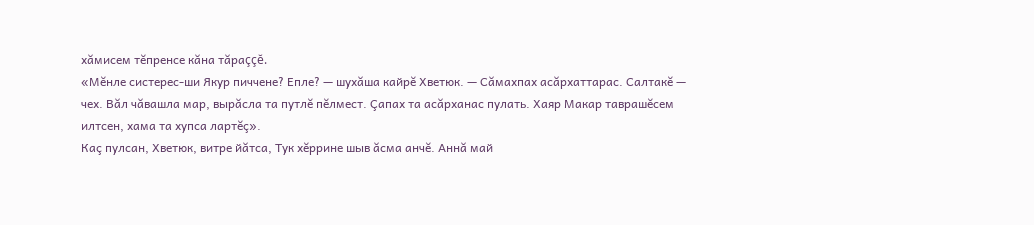хăмисем тĕпренсе кăна тăраççĕ.
«Мĕнле систерес-ши Якур пиччене? Епле? — шухăша кайрĕ Хветюк. — Сăмахпах асăрхаттарас. Салтакĕ — чех. Вăл чăвашла мар, вырăсла та путлĕ пĕлмест. Çапах та асăрханас пулать. Хаяр Макар таврашĕсем илтсен, хама та хупса лартĕç».
Каç пулсан, Хветюк, витре йăтса, Тук хĕррине шыв ăсма анчĕ. Аннă май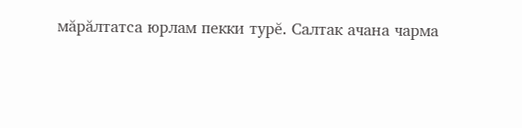мăрăлтатса юрлам пекки турĕ. Салтак ачана чарма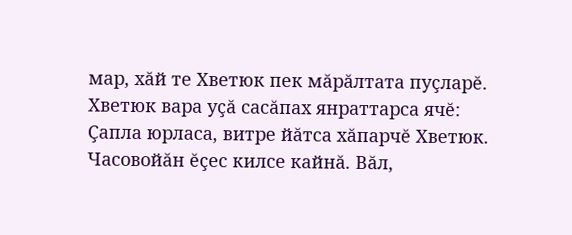мар, хăй те Хветюк пек мăрăлтата пуçларĕ. Хветюк вара уçă сасăпах янраттарса ячĕ:
Çапла юрласа, витре йăтса хăпарчĕ Хветюк. Часовойăн ĕçес килсе кайнă. Вăл,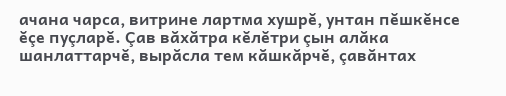ачана чарса, витрине лартма хушрĕ, унтан пĕшкĕнсе ĕçе пуçларĕ. Çав вăхăтра кĕлĕтри çын алăка шанлаттарчĕ, вырăсла тем кăшкăрчĕ, çавăнтах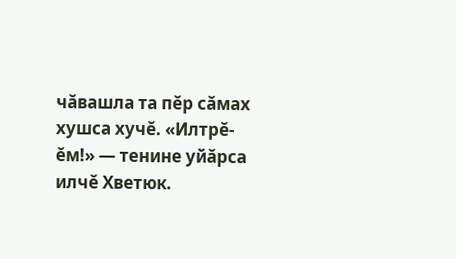чăвашла та пĕр сăмах хушса хучĕ. «Илтрĕ-ĕм!» — тенине уйăрса илчĕ Хветюк.